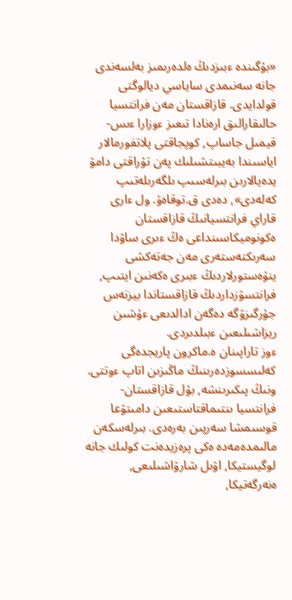«بۇگىندە ءبىزدىڭ ەلدەرىمىز بەلسەندى جانە سەنىمدى ساياسي ديالوگتى قولدايدى. قازاقستان مەن فرانتسيا حالىقارالىق ارەنادا تىعىز ءوزارا ءىس-قيمىل جاساپ, كوپجاقتى پلاتفورمالار اياسىندا بەيبىتشىلىك پەن تۇراقتى دامۋ يدەيالارىن بىرلەسىپ ىلگەرىلەتىپ كەلەدى», دەدى ق.توقاەۆ. ول ءارى قاراي فرانتسيانىڭ قازاقستان ەكونوميكاسىنداعى ەڭ ءىرى ساۋدا سەرىكتەستەرى مەن جەتەكشى ينۆەستورلاردىڭ ءبىرى ەكەنىن ايتىپ, فرانتسۋزداردىڭ قازاقستاندا بيزنەس جۇرگىزۋگە دەگەن ادالدىعى ءۇشىن ريزاشىلىعىن ءبىلدىردى.
ءوز تاراپىنان ە.ماكرون پاريجدەگى كەلىسسوزدەرىنىڭ ماڭىزىن اتاپ ءوتتى. ونىڭ پىكىرىنشە, بۇل قازاقستان-فرانتسيا ىنتىماقتاستىعىن دامىتۋعا قوسىمشا سەرپىن بەرەدى. بىرلەسكەن مالىمدەمەدە ەكى پرەزيدەنت كولىك جانە لوگيستيكا, اۋىل شارۋاشىلىعى, ەنەرگەتيكا,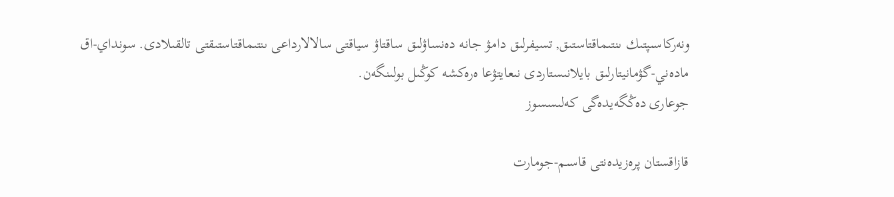ونەركاسىپتىك ىنتىماقتاستىق, تسيفرلىق دامۋ جانە دەنساۋلىق ساقتاۋ سياقتى سالالارداعى ىنتىماقتاستىقتى تالقىلادى. سونداي-اق مادەني-گۋمانيتارلىق بايلانىستاردى نىعايتۋعا ەرەكشە كوڭىل بولىنگەن.
جوعارى دەڭگەيدەگى كەلىسسوز

قازاقستان پرەزيدەنتى قاسىم-جومارت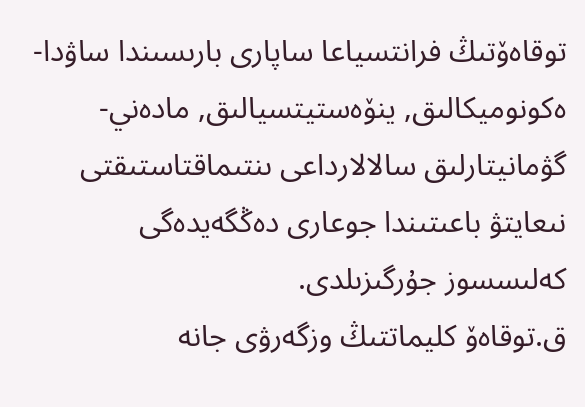توقاەۆتىڭ فرانتسياعا ساپارى بارىسىندا ساۋدا-ەكونوميكالىق, ينۆەستيتسيالىق, مادەني-گۋمانيتارلىق سالالارداعى ىنتىماقتاستىقتى نىعايتۋ باعىتىندا جوعارى دەڭگەيدەگى كەلىسسوز جۇرگىزىلدى.
ق.توقاەۆ كليماتتىڭ وزگەرۋى جانە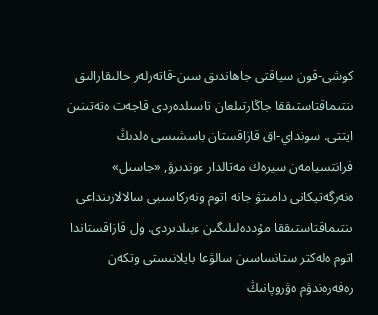كوشى-قون سياقتى جاھاندىق سىن-قاتەرلەر حالىقارالىق ىنتىماقتاستىققا جاڭارتىلعان تاسىلدەردى قاجەت ەتەتىنىن ايتتى. سونداي-اق قازاقستان باسشىسى ەلدىڭ فرانتسيامەن سيرەك مەتالدار ءوندىرۋ, «جاسىل» ەنەرگەتيكانى دامىتۋ جانە اتوم ونەركاسىبى سالالارىنداعى ىنتىماقتاستىققا مۇددەلىلىگىن ءبىلدىردى. ول قازاقستاندا اتوم ەلەكتر ستانساسىن سالۋعا بايلانىستى وتكەن رەفەرەندۋم ەۋروپانىڭ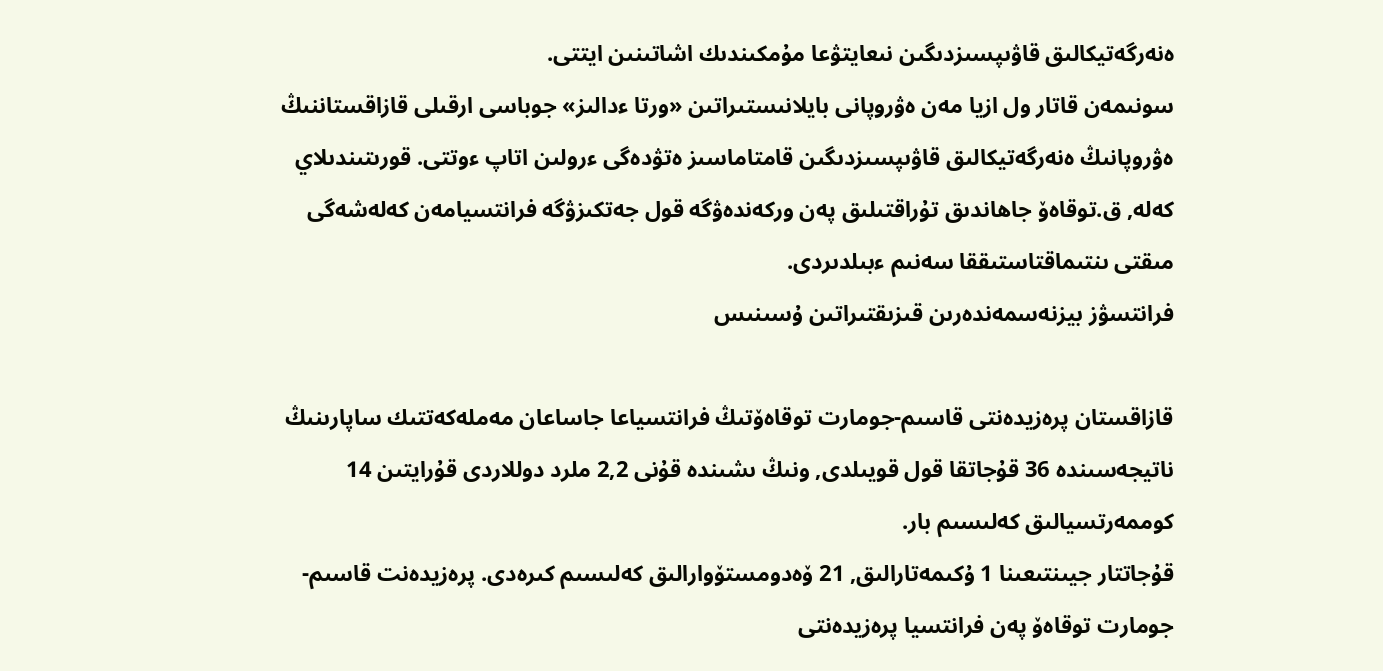ەنەرگەتيكالىق قاۋىپسىزدىگىن نىعايتۋعا مۇمكىندىك اشاتىنىن ايتتى.
سونىمەن قاتار ول ازيا مەن ەۋروپانى بايلانىستىراتىن «ورتا ءدالىز» جوباسى ارقىلى قازاقستاننىڭ ەۋروپانىڭ ەنەرگەتيكالىق قاۋىپسىزدىگىن قامتاماسىز ەتۋدەگى ءرولىن اتاپ ءوتتى. قورىتىندىلاي كەلە, ق.توقاەۆ جاھاندىق تۇراقتىلىق پەن وركەندەۋگە قول جەتكىزۋگە فرانتسيامەن كەلەشەگى مىقتى ىنتىماقتاستىققا سەنىم ءبىلدىردى.
فرانتسۋز بيزنەسمەندەرىن قىزىقتىراتىن ۇسىنىس

قازاقستان پرەزيدەنتى قاسىم-جومارت توقاەۆتىڭ فرانتسياعا جاساعان مەملەكەتتىك ساپارىنىڭ ناتيجەسىندە 36 قۇجاتقا قول قويىلدى, ونىڭ ىشىندە قۇنى 2,2 ملرد دوللاردى قۇرايتىن 14 كوممەرتسيالىق كەلىسىم بار.
قۇجاتتار جيىنتىعىنا 1 ۇكىمەتارالىق, 21 ۆەدومستۆوارالىق كەلىسىم كىرەدى. پرەزيدەنت قاسىم-جومارت توقاەۆ پەن فرانتسيا پرەزيدەنتى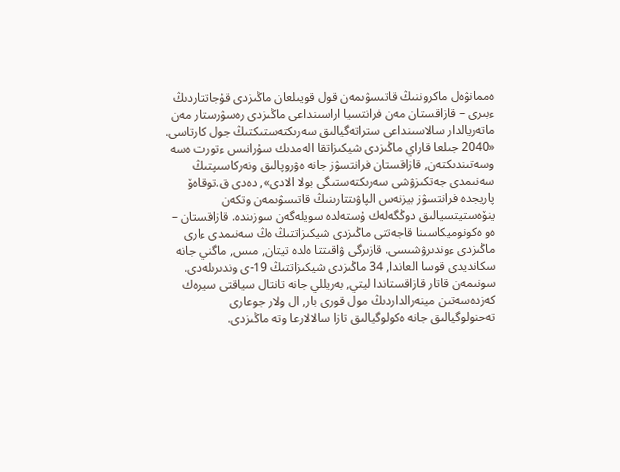ەممانۋەل ماكروننىڭ قاتىسۋىمەن قول قويىلعان ماڭىزدى قۇجاتتاردىڭ ءبىرى – قازاقستان مەن فرانتسيا اراسىنداعى ماڭىزدى رەسۋرستار مەن ماتەريالدار سالاسىنداعى ستراتەگيالىق سەرىكتەستىكتىڭ جول كارتاسى.
«2040 جىلعا قاراي ماڭىزدى شيكىزاتقا الەمدىك سۇرانىس ءتورت ەسە وسەتىندىكتەن, قازاقستان فرانتسۋز جانە ەۋروپالىق ونەركاسىپتىڭ سەنىمدى جەتكىزۋشى سەرىكتەستىگى بولا الادى», دەدى ق.توقاەۆ پاريجدە فرانتسۋز بيزنەس الپاۋىتتارىنىڭ قاتىسۋىمەن وتكەن ينۆەستيتسيالىق دوڭگەلەك ۇستەلدە سويلەگەن سوزىندە. قازاقستان – ەو ەكونوميكاسىنا قاجەتتى ماڭىزدى شيكىزاتتىڭ ەڭ سەنىمدى ءارى ماڭىزدى ءوندىرۋشىسى. قازىرگى ۋاقىتتا ەلدە تيتان, مىس, ماگني جانە سكانديدى قوسا العاندا, 34 ماڭىزدى شيكىزاتتىڭ 19-ى وندىرىلەدى. سونىمەن قاتار قازاقستاندا ليتي, بەريللي جانە تانتال سياقتى سيرەك كەزدەسەتىن مينەرالداردىڭ مول قورى بار, ال ولار جوعارى تەحنولوگيالىق جانە ەكولوگيالىق تازا سالالارعا وتە ماڭىزدى.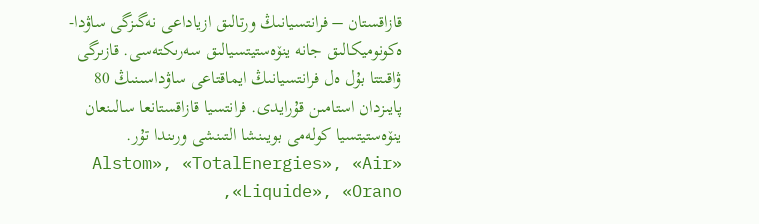قازاقستان – فرانتسيانىڭ ورتالىق ازياداعى نەگىزگى ساۋدا-ەكونوميكالىق جانە ينۆەستيتسيالىق سەرىكتەسى. قازىرگى ۋاقىتتا بۇل ەل فرانتسيانىڭ ايماقتاعى ساۋداسىنىڭ 80 پايىزدان استامىن قۇرايدى. فرانتسيا قازاقستانعا سالىنعان ينۆەستيتسيا كولەمى بويىنشا التىنشى ورىندا تۇر. «Alstom», «TotalEnergies», «Air Liquide», «Orano»,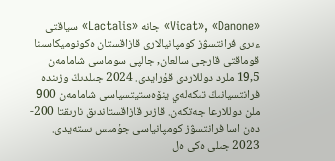«Vicat», «Danone» جانە «Lactalis» سياقتى ءىرى فرانتسۋز كومپانيالارى قازاقستان ەكونوميكاسىنا قوماقتى قارجى سالعان, جالپى سوماسى شامامەن 19,5 ملرد دوللاردى قۇرايدى. 2024 جىلدىڭ وزىندە فرانتسيانىڭ تىكەلەي ينۆەستيتسياسى شامامەن 900 ملن دوللارعا جەتكەن. قازىر قازاقستاندىق نارىقتا 200-دەن اسا فرانتسۋز كومپانياسى جۇمىس ىستەيدى. 2023 جىلى ەكى ەل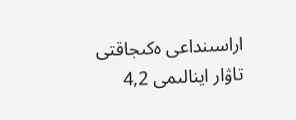اراسىنداعى ەكىجاقتى تاۋار اينالىمى 4,2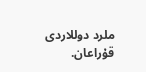ملرد دوللاردى قۇراعان.